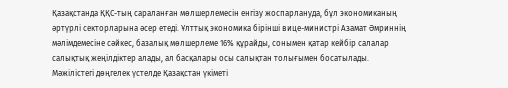Қазақстанда ҚҚС-тың сараланған мөлшерлемесін енгізу жоспарлануда, бұл экономиканың әртүрлі секторларына әсер етеді. Ұлттық экономика бірінші вице-министрі Азамат Әмриннің мәлімдемесіне сәйкес, базалық мөлшерлеме 16% құрайды, сонымен қатар кейбір салалар салықтық жеңілдіктер алады, ал басқалары осы салықтан толығымен босатылады.
Мәжілістегі дөңгелек үстелде Қазақстан үкіметі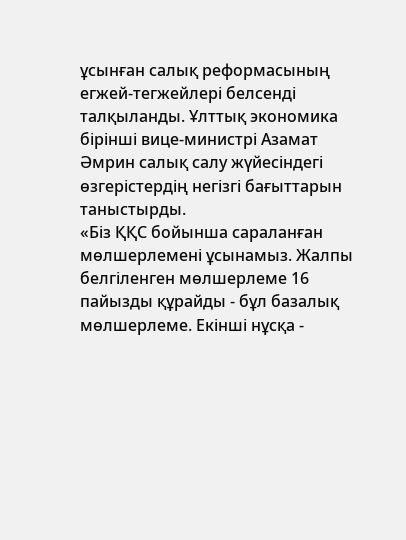ұсынған салық реформасының егжей-тегжейлері белсенді талқыланды. Ұлттық экономика бірінші вице-министрі Азамат Әмрин салық салу жүйесіндегі өзгерістердің негізгі бағыттарын таныстырды.
«Біз ҚҚС бойынша сараланған мөлшерлемені ұсынамыз. Жалпы белгіленген мөлшерлеме 16 пайызды құрайды - бұл базалық мөлшерлеме. Екінші нұсқа -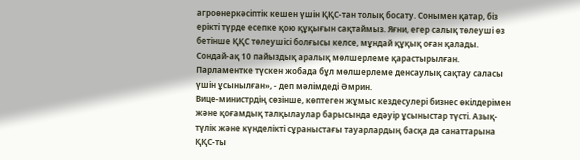агроөнеркәсіптік кешен үшін ҚҚС-тан толық босату. Сонымен қатар, біз ерікті түрде есепке қою құқығын сақтаймыз. Яғни, егер салық төлеуші өз бетінше ҚҚС төлеушісі болғысы келсе, мұндай құқық оған қалады. Сондай-ақ 10 пайыздық аралық мөлшерлеме қарастырылған. Парламентке түскен жобада бұл мөлшерлеме денсаулық сақтау саласы үшін ұсынылған», - деп мәлімдеді Әмрин.
Вице-министрдің сөзінше, көптеген жұмыс кездесулері бизнес өкілдерімен және қоғамдық талқылаулар барысында едәуір ұсыныстар түсті. Азық-түлік және күнделікті сұраныстағы тауарлардың басқа да санаттарына ҚҚС-ты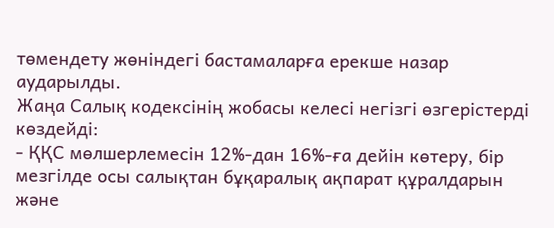төмендету жөніндегі бастамаларға ерекше назар аударылды.
Жаңа Салық кодексінің жобасы келесі негізгі өзгерістерді көздейді:
- ҚҚС мөлшерлемесін 12%-дан 16%-ға дейін көтеру, бір мезгілде осы салықтан бұқаралық ақпарат құралдарын және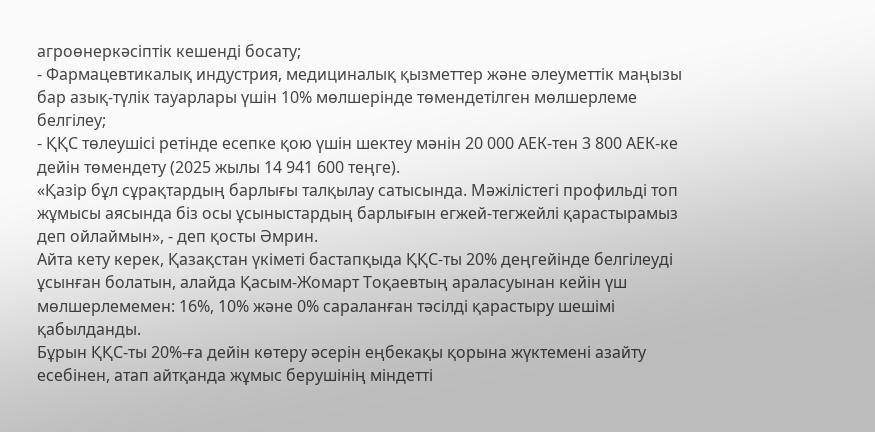агроөнеркәсіптік кешенді босату;
- Фармацевтикалық индустрия, медициналық қызметтер және әлеуметтік маңызы бар азық-түлік тауарлары үшін 10% мөлшерінде төмендетілген мөлшерлеме белгілеу;
- ҚҚС төлеушісі ретінде есепке қою үшін шектеу мәнін 20 000 АЕК-тен 3 800 АЕК-ке дейін төмендету (2025 жылы 14 941 600 теңге).
«Қазір бұл сұрақтардың барлығы талқылау сатысында. Мәжілістегі профильді топ жұмысы аясында біз осы ұсыныстардың барлығын егжей-тегжейлі қарастырамыз деп ойлаймын», - деп қосты Әмрин.
Айта кету керек, Қазақстан үкіметі бастапқыда ҚҚС-ты 20% деңгейінде белгілеуді ұсынған болатын, алайда Қасым-Жомарт Тоқаевтың араласуынан кейін үш мөлшерлемемен: 16%, 10% және 0% сараланған тәсілді қарастыру шешімі қабылданды.
Бұрын ҚҚС-ты 20%-ға дейін көтеру әсерін еңбекақы қорына жүктемені азайту есебінен, атап айтқанда жұмыс берушінің міндетті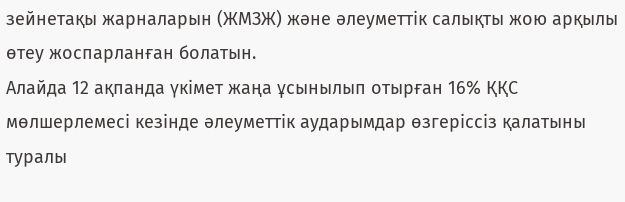зейнетақы жарналарын (ЖМЗЖ) және әлеуметтік салықты жою арқылы өтеу жоспарланған болатын.
Алайда 12 ақпанда үкімет жаңа ұсынылып отырған 16% ҚҚС мөлшерлемесі кезінде әлеуметтік аударымдар өзгеріссіз қалатыны туралы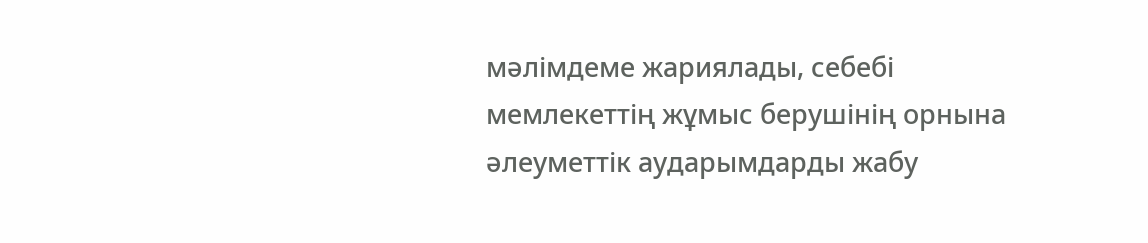мәлімдеме жариялады, себебі мемлекеттің жұмыс берушінің орнына әлеуметтік аударымдарды жабу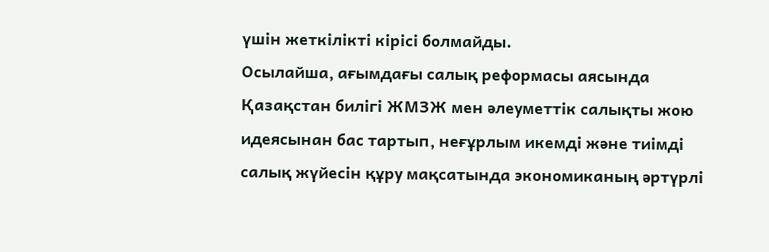үшін жеткілікті кірісі болмайды.
Осылайша, ағымдағы салық реформасы аясында Қазақстан билігі ЖМЗЖ мен әлеуметтік салықты жою идеясынан бас тартып, неғұрлым икемді және тиімді салық жүйесін құру мақсатында экономиканың әртүрлі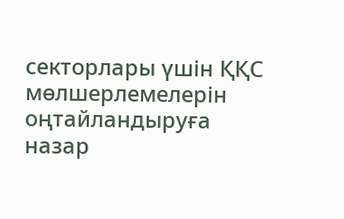секторлары үшін ҚҚС мөлшерлемелерін оңтайландыруға назар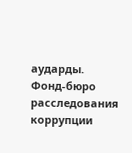аударды.
Фонд-бюро расследования коррупции